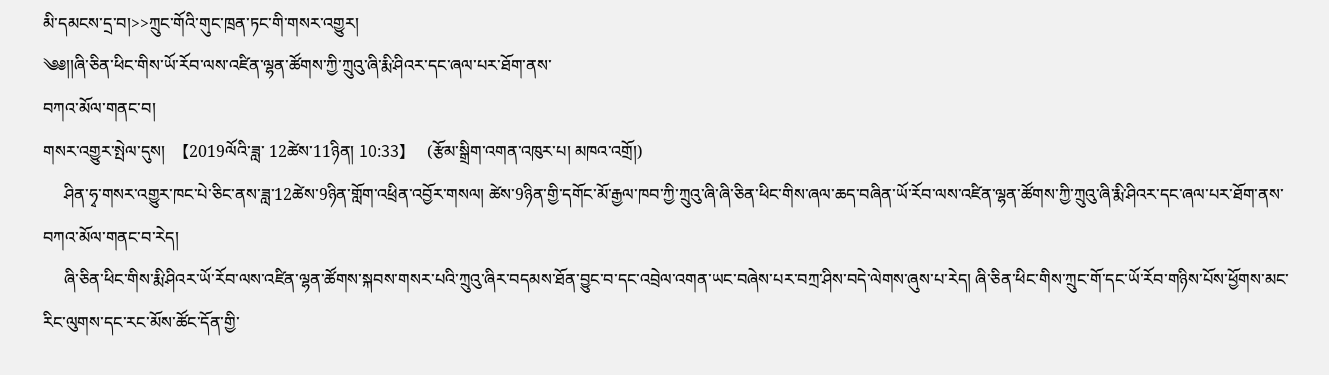མི་དམངས་དྲ་བ།>>ཀྲུང་གོའི་གུང་ཁྲན་ཏང་གི་གསར་འགྱུར།
༄༅།།ཞི་ཅིན་ཕིང་གིས་ཡོ་རོབ་ལས་འཛིན་ལྷན་ཚོགས་ཀྱི་ཀྲུའུ་ཞི་རྨི་ཤིའར་དང་ཞལ་པར་ཐོག་ནས་
བཀའ་མོལ་གནང་བ།
གསར་འགྱུར་སྤེལ་དུས།  【2019ལོའི་ཟླ་ 12ཚེས་11ཉིན། 10:33】   (རྩོམ་སྒྲིག་འགན་འཁུར་པ། མཁའ་འགྲོ།)
     ཤིན་ཧྭ་གསར་འགྱུར་ཁང་པེ་ཅིང་ནས་ཟླ་12ཚེས་9ཉིན་གློག་འཕྲིན་འབྱོར་གསལ། ཚེས་9ཉིན་གྱི་དགོང་མོ་རྒྱལ་ཁབ་ཀྱི་ཀྲུའུ་ཞི་ཞི་ཅིན་ཕིང་གིས་ཞལ་ཆད་བཞིན་ཡོ་རོབ་ལས་འཛིན་ལྷན་ཚོགས་ཀྱི་ཀྲུའུ་ཞི་རྨི་ཤིའར་དང་ཞལ་པར་ཐོག་ནས་བཀའ་མོལ་གནང་བ་རེད།
     ཞི་ཅིན་ཕིང་གིས་རྨི་ཤིའར་ཡོ་རོབ་ལས་འཛིན་ལྷན་ཚོགས་སྐབས་གསར་པའི་ཀྲུའུ་ཞིར་བདམས་ཐོན་བྱུང་བ་དང་འབྲེལ་འགན་ཡང་བཞེས་པར་བཀྲ་ཤིས་བདེ་ལེགས་ཞུས་པ་རེད། ཞི་ཅིན་ཕིང་གིས་ཀྲུང་གོ་དང་ཡོ་རོབ་གཉིས་པོས་ཕྱོགས་མང་རིང་ལུགས་དང་རང་མོས་ཚོང་དོན་གྱི་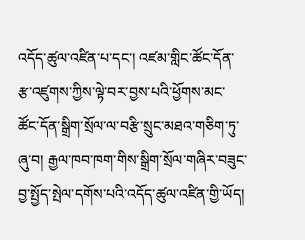འདོད་ཚུལ་འཛིན་པ་དང་། འཛམ་གླིང་ཚོང་དོན་རྩ་འཛུགས་ཀྱིས་ལྟེ་བར་བྱས་པའི་ཕྱོགས་མང་ཚོང་དོན་སྒྲིག་སྲོལ་ལ་བརྩི་སྲུང་མཐའ་གཅིག་ཏུ་ཞུ་བ། རྒྱལ་ཁབ་ཁག་གིས་སྒྲིག་སྲོལ་གཞིར་བཟུང་བྱ་སྤྱོད་སྤེལ་དགོས་པའི་འདོད་ཚུལ་འཛིན་གྱི་ཡོད།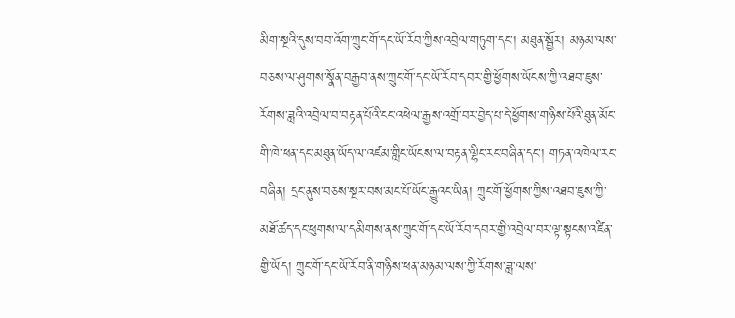མིག་སྔའི་དུས་བབ་འོག་ཀྲུང་གོ་དང་ཡོ་རོབ་ཀྱིས་འབྲེལ་གཏུག་དང་། མཐུན་སྦྱོར། མཉམ་ལས་བཅས་ལ་ཤུགས་སྣོན་བརྒྱབ་ནས་ཀྲུང་གོ་དང་ཡོ་རོབ་དབར་གྱི་ཕྱོགས་ཡོངས་ཀྱི་འཐབ་ཇུས་རོགས་ཟླའི་འབྲེལ་བ་བརྟན་པོའི་ངང་འཕེལ་རྒྱས་འགྲོ་བར་བྱེད་པ་དེ་ཕྱོགས་གཉིས་པོའི་ཐུན་མོང་གི་ཁེ་ཕན་དང་མཐུན་ཡོད་ལ་འཛམ་གླིང་ཡོངས་ལ་བརྟན་ལྷིང་རང་བཞིན་དང་། གཏན་འཁེལ་རང་བཞིན། དྲང་ནུས་བཅས་སྔར་བས་མང་པོ་ཡོང་རྒྱུའང་ཡིན། ཀྲུང་གོ་ཕྱོགས་ཀྱིས་འཐབ་ཇུས་ཀྱི་མཐོ་ཚད་དང་ཕུགས་ལ་དམིགས་ནས་ཀྲུང་གོ་དང་ཡོ་རོབ་དབར་གྱི་འབྲེལ་བར་ལྟ་སྟངས་འཛིན་གྱི་ཡོད། ཀྲུང་གོ་དང་ཡོ་རོབ་ནི་གཉིས་ཕན་མཉམ་ལས་ཀྱི་རོགས་ཟླ་ལས་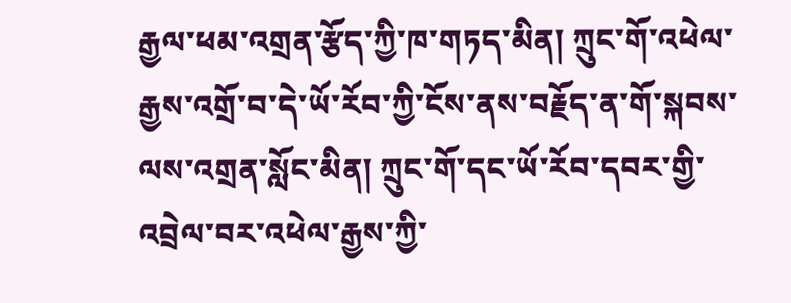རྒྱལ་ཕམ་འགྲན་རྩོད་ཀྱི་ཁ་གཏད་མིན། ཀྲུང་གོ་འཕེལ་རྒྱས་འགྲོ་བ་དེ་ཡོ་རོབ་ཀྱི་ངོས་ནས་བརྗོད་ན་གོ་སྐབས་ལས་འགྲན་སློང་མིན། ཀྲུང་གོ་དང་ཡོ་རོབ་དབར་གྱི་འབྲེལ་བར་འཕེལ་རྒྱས་ཀྱི་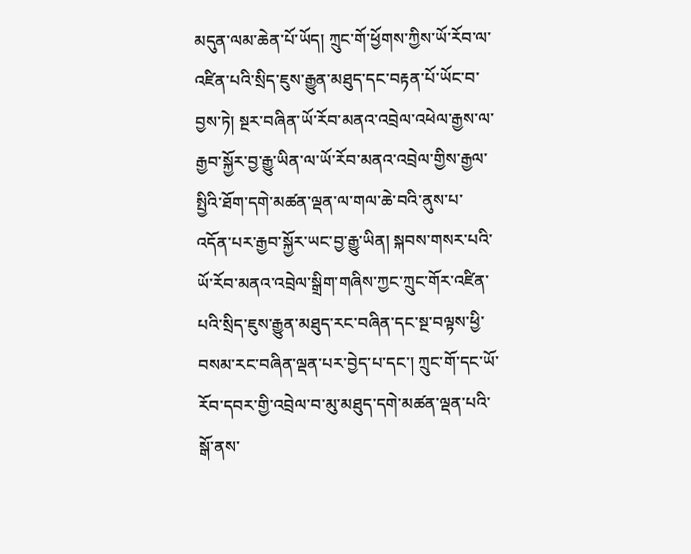མདུན་ལམ་ཆེན་པོ་ཡོད། ཀྲུང་གོ་ཕྱོགས་ཀྱིས་ཡོ་རོབ་ལ་འཛིན་པའི་སྲིད་ཇུས་རྒྱུན་མཐུད་དང་བརྟན་པོ་ཡོང་བ་བྱས་ཏེ། སྔར་བཞིན་ཡོ་རོབ་མནའ་འབྲེལ་འཕེལ་རྒྱས་ལ་རྒྱབ་སྐྱོར་བྱ་རྒྱུ་ཡིན་ལ་ཡོ་རོབ་མནའ་འབྲེལ་གྱིས་རྒྱལ་སྤྱིའི་ཐོག་དགེ་མཚན་ལྡན་ལ་གལ་ཆེ་བའི་ནུས་པ་འདོན་པར་རྒྱབ་སྐྱོར་ཡང་བྱ་རྒྱུ་ཡིན། སྐབས་གསར་པའི་ཡོ་རོབ་མནའ་འབྲེལ་སྒྲིག་གཞིས་ཀྱང་ཀྲུང་གོར་འཛིན་པའི་སྲིད་ཇུས་རྒྱུན་མཐུད་རང་བཞིན་དང་སྔ་བལྟས་ཕྱི་བསམ་རང་བཞིན་ལྡན་པར་བྱེད་པ་དང་། ཀྲུང་གོ་དང་ཡོ་རོབ་དབར་གྱི་འབྲེལ་བ་མུ་མཐུད་དགེ་མཚན་ལྡན་པའི་སྒོ་ནས་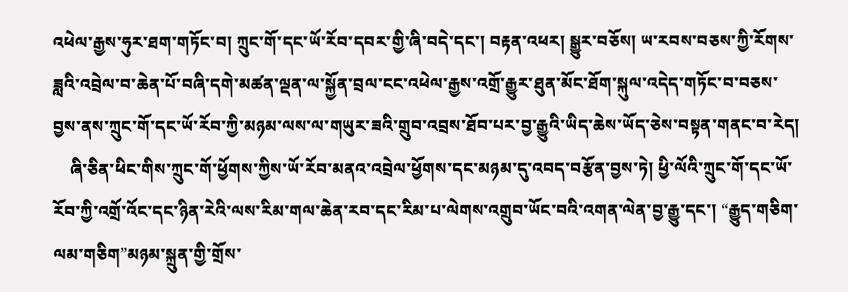འཕེལ་རྒྱས་ཧུར་ཐག་གཏོང་བ། ཀྲུང་གོ་དང་ཡོ་རོབ་དབར་གྱི་ཞི་བདེ་དང་། བརྟན་འཕར། སྒྱུར་བཅོས། ཡ་རབས་བཅས་ཀྱི་རོགས་ཟླའི་འབྲེལ་བ་ཆེན་པོ་བཞི་དགེ་མཚན་ལྡན་ལ་སྐྱོན་བྲལ་ངང་འཕེལ་རྒྱས་འགྲོ་རྒྱུར་ཐུན་མོང་ཐོག་སྐུལ་འདེད་གཏོང་བ་བཅས་བྱས་ནས་ཀྲུང་གོ་དང་ཡོ་རོབ་ཀྱི་མཉམ་ལས་ལ་གཡུར་ཟའི་གྲུབ་འབྲས་ཐོབ་པར་བྱ་རྒྱུའི་ཡིད་ཆེས་ཡོད་ཅེས་བསྟན་གནང་བ་རེད།
    ཞི་ཅིན་ཕིང་གིས་ཀྲུང་གོ་ཕྱོགས་ཀྱིས་ཡོ་རོབ་མནའ་འབྲེལ་ཕྱོགས་དང་མཉམ་དུ་འབད་བརྩོན་བྱས་ཏེ། ཕྱི་ལོའི་ཀྲུང་གོ་དང་ཡོ་རོབ་ཀྱི་འགྲོ་འོང་དང་ཉིན་རེའི་ལས་རིམ་གལ་ཆེན་རབ་དང་རིམ་པ་ལེགས་འགྲུབ་ཡོང་བའི་འགན་ལེན་བྱ་རྒྱུ་དང་། “རྒྱུད་གཅིག་ལམ་གཅིག”མཉམ་སྐྲུན་གྱི་གྲོས་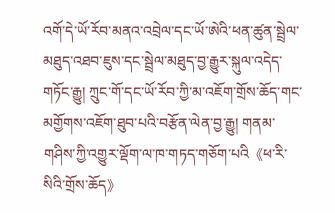འགོ་དེ་ཡོ་རོབ་མནའ་འབྲེལ་དང་ཡོ་ཨེའི་ཕན་ཚུན་སྦྲེལ་མཐུད་འཐབ་ཇུས་དང་སྦྲེལ་མཐུད་བྱ་རྒྱུར་སྐུལ་འདེད་གཏོང་རྒྱུ། ཀྲུང་གོ་དང་ཡོ་རོབ་ཀྱི་མ་འཇོག་གྲོས་ཆོད་གང་མགྱོགས་འཇོག་ཐུབ་པའི་བརྩོན་ལེན་བྱ་རྒྱུ། གནམ་གཤིས་ཀྱི་འགྱུར་ལྡོག་ལ་ཁ་གཏད་གཅོག་པའི《ཕ་རི་སིའི་གྲོས་ཆོད》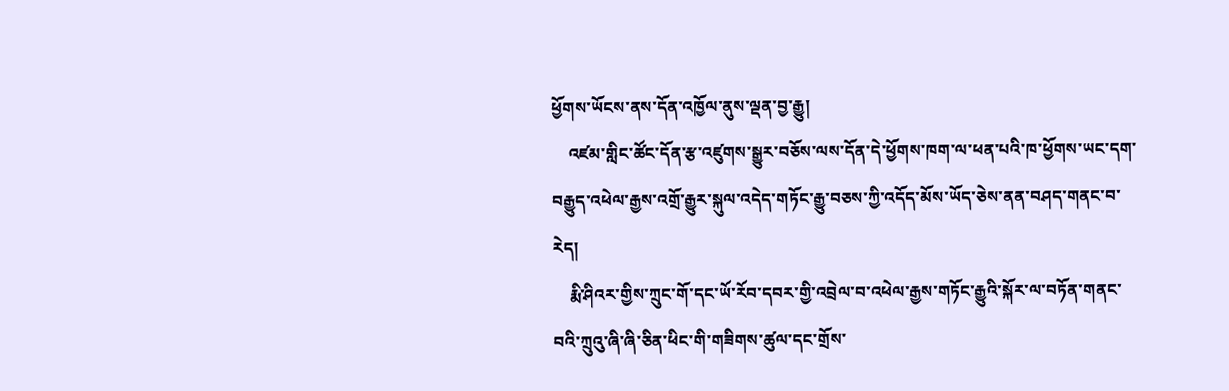ཕྱོགས་ཡོངས་ནས་དོན་འཁྱོལ་ནུས་ལྡན་བྱ་རྒྱུ།
    འཛམ་གླིང་ཚོང་དོན་རྩ་འཛུགས་སྒྱུར་བཅོས་ལས་དོན་དེ་ཕྱོགས་ཁག་ལ་ཕན་པའི་ཁ་ཕྱོགས་ཡང་དག་བརྒྱུད་འཕེལ་རྒྱས་འགྲོ་རྒྱུར་སྐུལ་འདེད་གཏོང་རྒྱུ་བཅས་ཀྱི་འདོད་མོས་ཡོད་ཅེས་ནན་བཤད་གནང་བ་རེད།
    རྨི་ཤིའར་གྱིས་ཀྲུང་གོ་དང་ཡོ་རོབ་དབར་གྱི་འབྲེལ་བ་འཕེལ་རྒྱས་གཏོང་རྒྱུའི་སྐོར་ལ་བཏོན་གནང་བའི་ཀྲུའུ་ཞི་ཞི་ཅིན་ཕིང་གི་གཟིགས་ཚུལ་དང་གྲོས་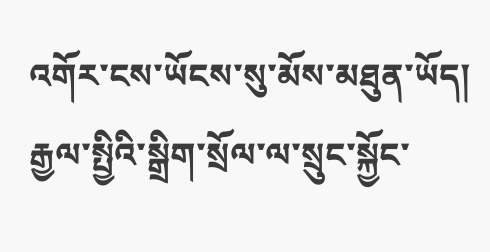འགོར་ངས་ཡོངས་སུ་མོས་མཐུན་ཡོད། རྒྱལ་སྤྱིའི་སྒྲིག་སྲོལ་ལ་སྲུང་སྐྱོང་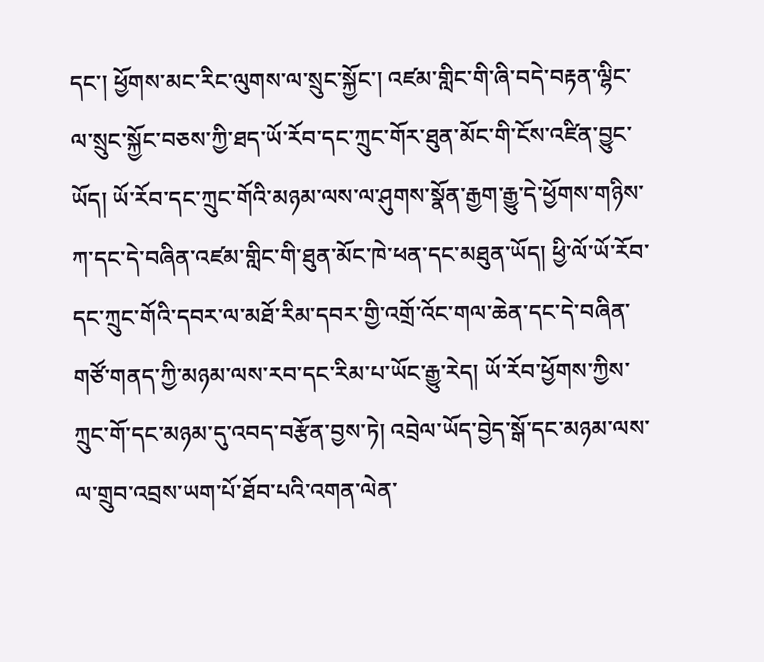དང་། ཕྱོགས་མང་རིང་ལུགས་ལ་སྲུང་སྐྱོང་། འཛམ་གླིང་གི་ཞི་བདེ་བརྟན་ལྷིང་ལ་སྲུང་སྐྱོང་བཅས་ཀྱི་ཐད་ཡོ་རོབ་དང་ཀྲུང་གོར་ཐུན་མོང་གི་ངོས་འཛིན་བྱུང་ཡོད། ཡོ་རོབ་དང་ཀྲུང་གོའི་མཉམ་ལས་ལ་ཤུགས་སྣོན་རྒྱག་རྒྱུ་དེ་ཕྱོགས་གཉིས་ཀ་དང་དེ་བཞིན་འཛམ་གླིང་གི་ཐུན་མོང་ཁེ་ཕན་དང་མཐུན་ཡོད། ཕྱི་ལོ་ཡོ་རོབ་དང་ཀྲུང་གོའི་དབར་ལ་མཐོ་རིམ་དབར་གྱི་འགྲོ་འོང་གལ་ཆེན་དང་དེ་བཞིན་གཙོ་གནད་ཀྱི་མཉམ་ལས་རབ་དང་རིམ་པ་ཡོང་རྒྱུ་རེད། ཡོ་རོབ་ཕྱོགས་ཀྱིས་ཀྲུང་གོ་དང་མཉམ་དུ་འབད་བརྩོན་བྱས་ཏེ། འབྲེལ་ཡོད་བྱེད་སྒོ་དང་མཉམ་ལས་ལ་གྲུབ་འབྲས་ཡག་པོ་ཐོབ་པའི་འགན་ལེན་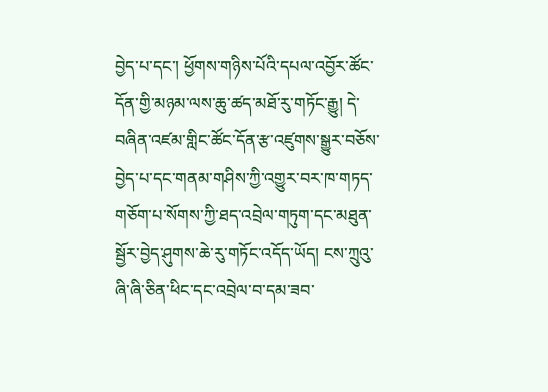བྱེད་པ་དང་། ཕྱོགས་གཉིས་པོའི་དཔལ་འབྱོར་ཚོང་དོན་གྱི་མཉམ་ལས་ཆུ་ཚད་མཐོ་རུ་གཏོང་རྒྱུ། དེ་བཞིན་འཛམ་གླིང་ཚོང་དོན་རྩ་འཛུགས་སྒྱུར་བཅོས་བྱེད་པ་དང་གནམ་གཤིས་ཀྱི་འགྱུར་བར་ཁ་གཏད་གཅོག་པ་སོགས་ཀྱི་ཐད་འབྲེལ་གཏུག་དང་མཐུན་སྦྱོར་བྱེད་ཤུགས་ཆེ་རུ་གཏོང་འདོད་ཡོད། ངས་ཀྲུའུ་ཞི་ཞི་ཅིན་ཕིང་དང་འབྲེལ་བ་དམ་ཟབ་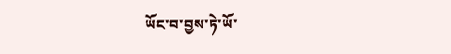ཡོང་བ་བྱས་ཏེ་ཡོ་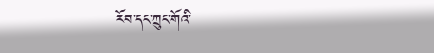རོབ་དང་ཀྲུང་གོའི་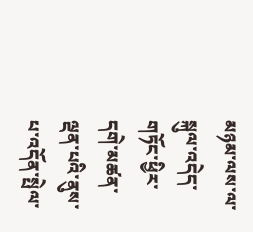མཉམ་ལས་ལ་སྐུལ་འདེད་གཏོང་ཕྱིར་དགེ་མཚན་ལྡན་པའི་ནུས་པ་འདོན་སྤེལ་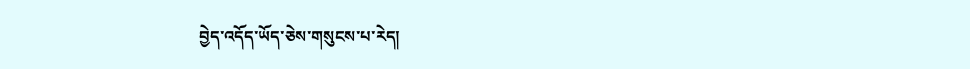བྱེད་འདོད་ཡོད་ཅེས་གསུངས་པ་རེད།